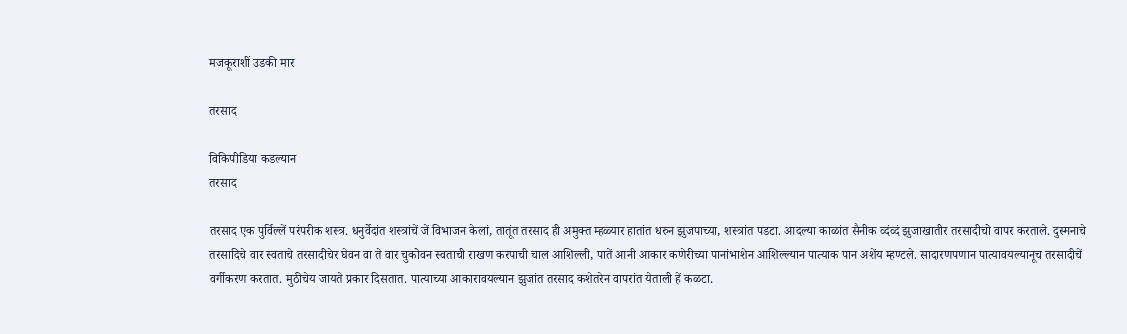मजकूराशीं उडकी मार

तरसाद

विकिपीडिया कडल्यान
तरसाद

तरसाद एक पुर्विल्लें परंपरीक शस्त्र. धनुर्वेदांत शस्त्रांचें जें विभाजन केलां, तातूंत तरसाद ही अमुक्त म्हळ्यार हातांत धरुन झुजपाच्या, शस्त्रांत पडटा. आदल्या काळांत सैनीक व्दंव्दं झुजाखातीर तरसादीचो वापर करताले. दुस्मनाचे तरसादिचे वार स्वताचे तरसादीचेर घेवन वा ते वार चुकोवन स्वताची राखण करपाची चाल आशिल्ली, पातें आनी आकार कणेरीच्या पानांभाशेन आशिल्ल्यान पात्याक पान अशेंय म्हण्टले. सादारणपणान पात्यावयल्यानूच तरसादीचें वर्गीकरण करतात. मुठीचेय जायते प्रकार दिसतात. पात्याच्या आकारावयल्यान झुजांत तरसाद कशेतरेन वापरांत येताली हें कळटा.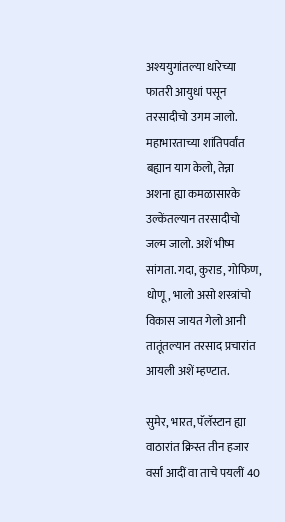अश्ययुगांतल्या धारेच्या फातरी आयुधां पसून तरसादीचो उगम जालो. महाभारताच्या शांतिपर्वांत बह्यान याग केलो, तेन्ना अशना ह्या कमळासारके उल्केंतल्यान तरसादीचो जल्म जालो. अशें भीष्म सांगता. गदा, कुराड, गोफिण, धोणू, भालो असो शस्त्रांचो विकास जायत गेलो आनी तातूंतल्यान तरसाद प्रचारांत आयली अशें म्हण्टात.

सुमेर, भारत, पॅलॅस्टान ह्या वाठारांत क्रिस्त तीन हजार वर्सां आदीं वा ताचे पयलीं 40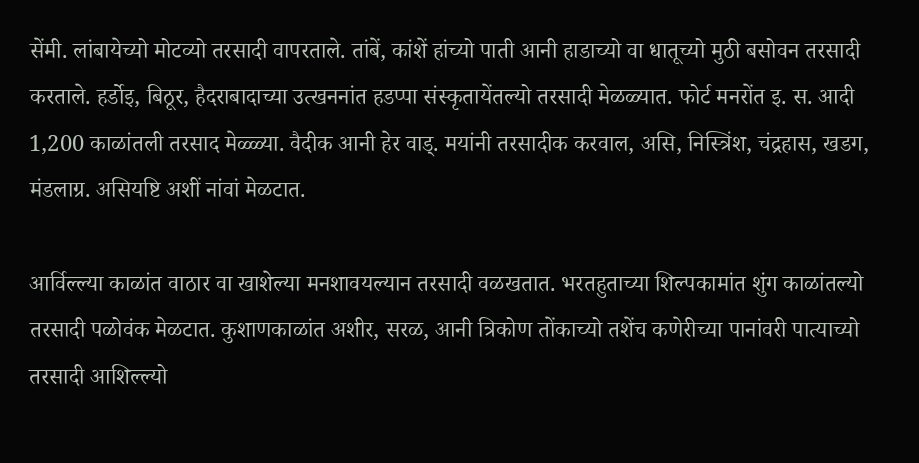सेंमी. लांबायेच्यो मोटव्यो तरसादी वापरताले. तांबें, कांशें हांच्यो पाती आनी हाडाच्यो वा धातूच्यो मुठी बसोवन तरसादी करताले. हर्डोइ, बिठूर, हैदराबादाच्या उत्खननांत हडप्पा संस्कृतायेंतल्यो तरसादी मेळळ्यात. फोर्ट मनरोंत इ. स. आदी 1,200 काळांतली तरसाद मेळ्ळ्या. वैदीक आनी हेर वाड्. मयांनी तरसादीक करवाल, असि, निस्त्रिंश, चंद्रहास, खडग, मंडलाग्र. असियष्टि अशीं नांवां मेळटात.

आर्विल्ल्या काळांत वाठार वा खाशेल्या मनशावयल्यान तरसादी वळखतात. भरतहुताच्या शिल्पकामांत शुंग काळांतल्यो तरसादी पळोवंक मेळटात. कुशाणकाळांत अशीर, सरळ, आनी त्रिकोण तोंकाच्यो तशेंच कणेरीच्या पानांवरी पात्याच्यो तरसादी आशिल्ल्यो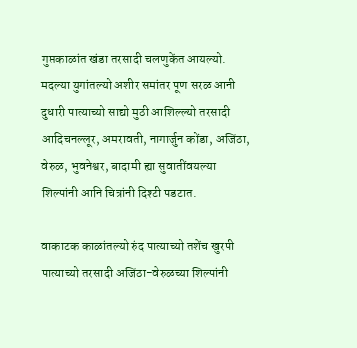गुप्तकाळांत खंडा तरसादी चलणुकेंत आयल्यो. मदल्या युगांतल्यो अशीर समांतर पूण सरळ आनी दुधारी पात्याच्यो साद्यो मुठी आशिल्ल्यो तरसादी आदिचनल्लूर, अमरावती, नागार्जुन कोंडा, अजिंठा, वेरुळ, भुवनेश्वर, बादामी ह्या सुवातींवयल्या शिल्पांनी आनि चित्रांनी दिश्टी पडटात.

वाकाटक काळांतल्यो रुंद पात्याच्यो तशेंच खुरपी पात्याच्यो तरसादी अजिंठा-वेरुळच्या शिल्पांनी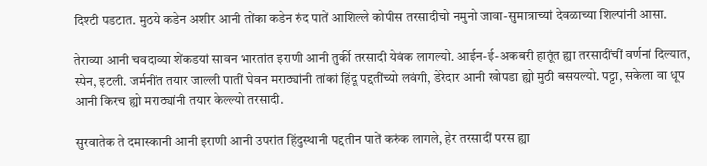दिश्टी पडटात. मुठये कडेन अशीर आनी तोंका कडेन रुंद पातें आशिल्ले कोपीस तरसादीचो नमुनो जावा-सुमात्राच्यां देवळाच्या शिल्पांनी आसा.

तेराव्या आनी चवदाव्या शेंकडयां सावन भारतांत इराणी आनी तुर्की तरसादी येवंक लागल्यो. आईन-ई-अकबरी हातूंत ह्या तरसादींचीं वर्णनां दिल्यात, स्पेन, इटली. जर्मनींत तयार जाल्ली पातीं घेवन मराठ्यांनी तांकां हिंदू पद्दतींच्यो लवंगी, डेरेदार आनी खोपडा ह्यो मुठी बसयल्यो. पट्टा, सकेला वा धूप आनी किरच ह्यो मराठ्यांनी तयार केल्ल्यो तरसादी.

सुरवातेक ते दमास्कानी आनी इराणी आनी उपरांत हिंदुस्थानी पद्दतीन पातें करुंक लागले, हेर तरसादीं परस ह्या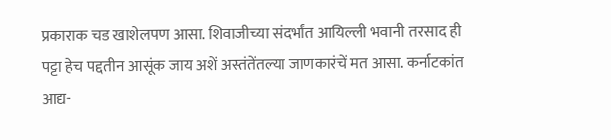प्रकाराक चड खाशेलपण आसा. शिवाजीच्या संदर्भांत आयिल्ली भवानी तरसाद ही पट्टा हेच पद्दतीन आसूंक जाय अशें अस्तंतेंतल्या जाणकारंचें मत आसा. कर्नाटकांत आद्य-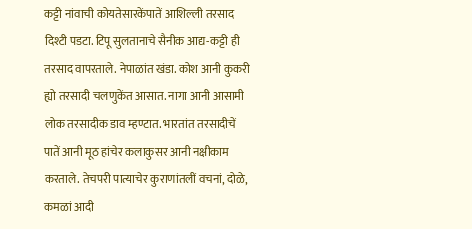कट्टी नांवाची कोयतेसारकेंपातें आशिल्ली तरसाद दिश्टी पडटा. टिपू सुलतानाचे सैनीक आद्य-कट्टी ही तरसाद वापरताले. नेपाळांत खंडा. कोश आनी कुकरी ह्यो तरसादी चलणुकेंत आसात. नागा आनी आसामी लोक तरसादीक डाव म्हण्टात. भारतांत तरसादीचें पातें आनी मूठ हांचेर कलाकुसर आनी नक्षीकाम करताले. तेचपरी पात्याचेर कुराणांतलीं वचनां, दोळे, कमळां आदी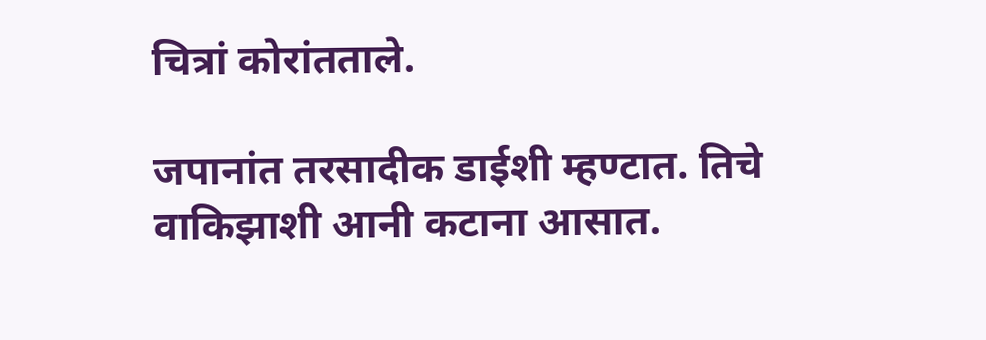चित्रां कोरांतताले.

जपानांत तरसादीक डाईशी म्हण्टात. तिचे वाकिझाशी आनी कटाना आसात.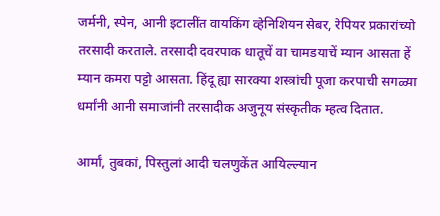जर्मनी, स्पेन, आनी इटालींत वायकिंग व्हेनिशियन सेबर, रेपियर प्रकारांच्यो तरसादी करताले. तरसादी दवरपाक धातूचें वा चामडयाचें म्यान आसता हें म्यान कमरा पट्टो आसता. हिंदू ह्या सारक्या शस्त्रांची पूजा करपाची सगळ्या धर्मांनी आनी समाजांनी तरसादीक अजुनूय संस्कृतीक म्हत्व दितात.

आर्मां, तुबकां, पिस्तुलां आदी चलणुकेंत आयिल्ल्यान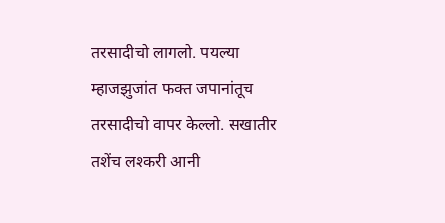तरसादीचो लागलो. पयल्या म्हाजझुजांत फक्त जपानांतूच तरसादीचो वापर केल्लो. सखातीर तशेंच लश्करी आनी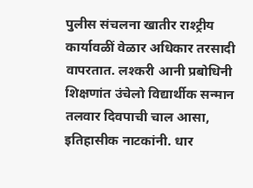पुलीस संचलना खातीर राश्ट्रीय कार्यावळीं वेळार अधिकार तरसादी वापरतात. लश्करी आनी प्रबोधिनी शिक्षणांत उंचेलो विद्यार्थीक सन्मान तलवार दिवपाची चाल आसा, इतिहासीक नाटकांनी. धार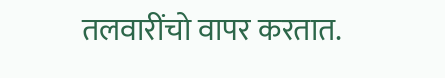तलवारींचो वापर करतात.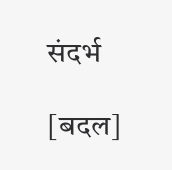संदर्भ

[बदल]